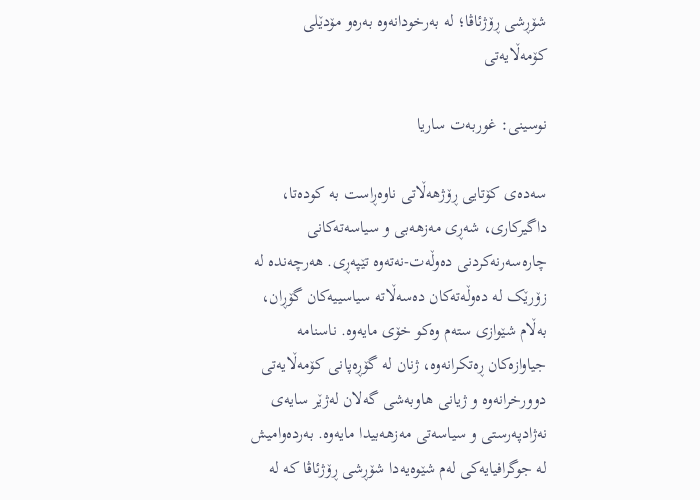شۆڕشی ڕۆژئاڤا؛ لە بەرخودانەوە بەرەو مۆدێلی کۆمەڵایەتی

نوسینی: غوربەت ساریا

سەدەی کۆتایی ڕۆژهەڵاتی ناوەڕاست بە کودەتا، داگیرکاری، شەڕی مەزهەبی و سیاسەتەکانی چارەسەرنەکردنی دەوڵەت-نەتەوە تێپەڕی. هەرچەندە لە زۆرێک لە دەوڵەتەکان دەسەڵاتە سیاسییەکان گۆڕان، بەڵام شێوازی ستەم وەکو خۆی مایەوە. ناسنامە جیاوازەکان ڕەتکرانەوە، ژنان لە گۆڕەپانی کۆمەڵایەتی دوورخرانەوە و ژیانی هاوبەشی گەلان لەژێر سایەی نەژادپەرستی و سیاسەتی مەزهەبیدا مایەوە. بەردەوامیش لە جوگرافیایەکی لەم شێوەیەدا شۆڕشی ڕۆژئاڤا کە لە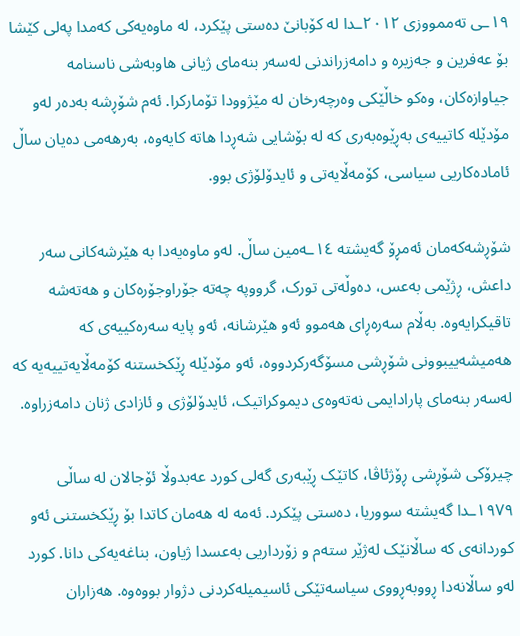١٩ـی تەممووزی ٢٠١٢ـدا لە کۆبانێ دەستی پێکرد، لە ماوەیەکی کەمدا پەلی کێشا بۆ عەفرین و جەزیرە و دامەزراندنی لەسەر بنەمای ژیانی هاوبەشی ناسنامە جیاوازەکان، وەکو خاڵێکی وەرچەرخان لە مێژوودا تۆمارکرا. ئەم شۆڕشە بەدەر لەو مۆدێلە کاتییەی بەڕێوەبەری کە لە بۆشایی شەڕدا هاتە کایەوە، بەرهەمی دەیان ساڵ ئامادەکاریی سیاسی، کۆمەڵایەتی و ئایدۆلۆژی بوو.

شۆڕشەکەمان ئەمڕۆ گەیشتە ١٤ـەمین ساڵ. لەو ماوەیەدا بە هێرشەکانی سەر داعش، ڕژێمی بەعس، دەوڵەتی تورک، گرووپە چەتە جۆراوجۆرەکان و هەتەشە تاقیکرایەوە. بەڵام سەرەڕای هەموو ئەو هێرشانە، ئەو پایە سەرەکییەی کە هەمیشەییبوونی شۆڕشی مسۆگەرکردووە، ئەو مۆدێلە ڕێکخستنە کۆمەڵایەتییەیە کە لەسەر بنەمای پارادایمی نەتەوەی دیموکراتیک، ئایدۆلۆژی و ئازادی ژنان دامەزراوە.

چیرۆکی شۆڕشی ڕۆژئاڤا، کاتێک ڕێبەری گەلی کورد عەبدوڵا ئۆجالان لە ساڵی ١٩٧٩ـدا گەیشتە سووریا، دەستی پێکرد. ئەمە لە هەمان کاتدا بۆ ڕێکخستنی ئەو کوردانەی کە ساڵانێک لەژێر ستەم و زۆرداریی بەعسدا ژیاون، بناغەیەکی دانا. کورد لەو ساڵانەدا ڕووبەڕووی سیاسەتێکی ئاسیمیلەکردنی دژوار بووەوە. هەزاران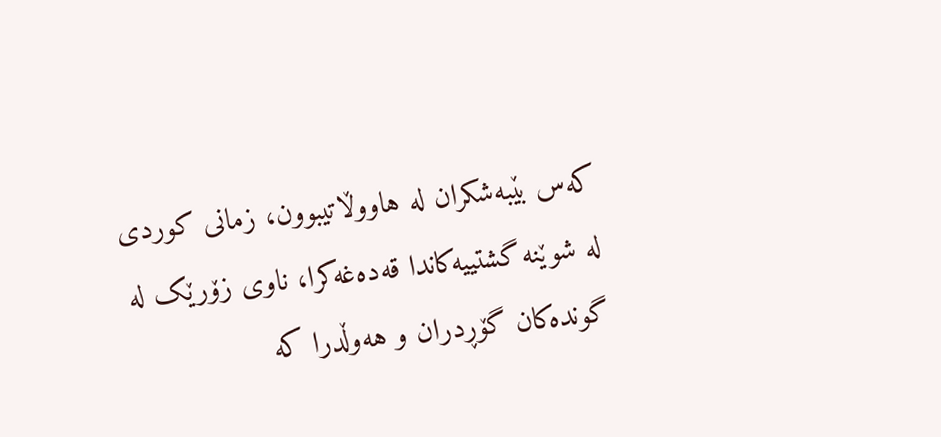کەس بێبەشکران لە هاووڵاتیبوون، زمانی کوردی لە شوێنە گشتییەکاندا قەدەغەکرا، ناوی زۆرێک لە گوندەکان گۆڕدران و هەوڵدرا کە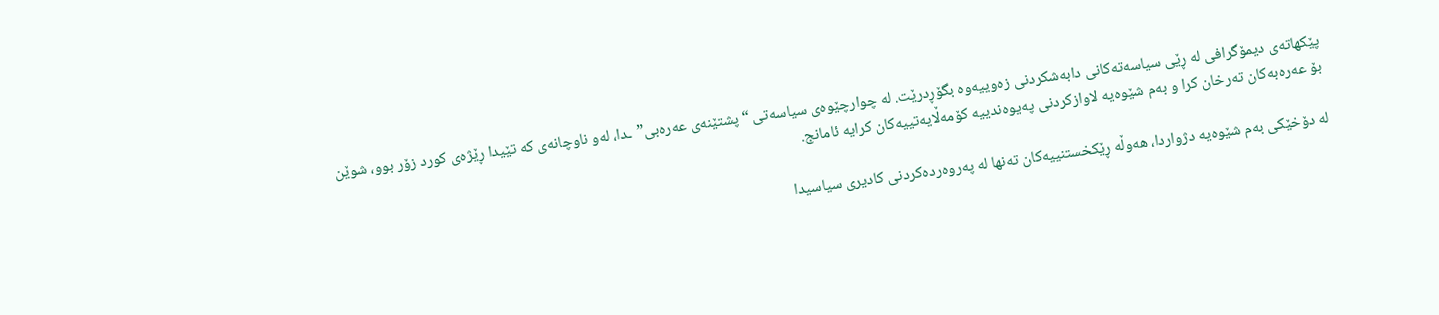پێکهاتەی دیمۆگرافی لە ڕێی سیاسەتەکانی دابەشکردنی زەوییەوە بگۆڕدرێت. لە چوارچێوەی سیاسەتی “پشتێنەی عەرەبی”ـدا، لەو ناوچانەی کە تێیدا ڕێژەی کورد زۆر بوو، شوێن بۆ عەرەبەکان تەرخان کرا و بەم شێوەیە لاوازکردنی پەیوەندییە کۆمەڵایەتییەکان کرایە ئامانج.

لە دۆخێکی بەم شێوەیە دژواردا، هەوڵە ڕێکخستنییەکان تەنها لە پەروەردەکردنی کادیری سیاسیدا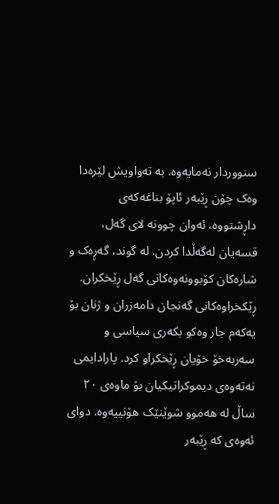سنووردار نەمایەوە. بە تەواویش لێرەدا وەک چۆن ڕێبەر ئاپۆ بناغەکەی داڕشتووە، ئەوان چوونە لای گەل، قسەیان لەگەڵدا کردن. لە گوند، گەڕەک و شارەکان کۆبوونەوەکانی گەل ڕێخکران. ڕێکخراوەکانی گەنجان دامەزران و ژنان بۆ یەکەم جار وەکو بکەری سیاسی و سەربەخۆ خۆیان ڕێخکراو کرد. پارادایمی نەتەوەی دیموکراتیکیان بۆ ماوەی ٢٠ ساڵ لە هەموو شوێنێک هۆنییەوە. دوای ئەوەی کە ڕێبەر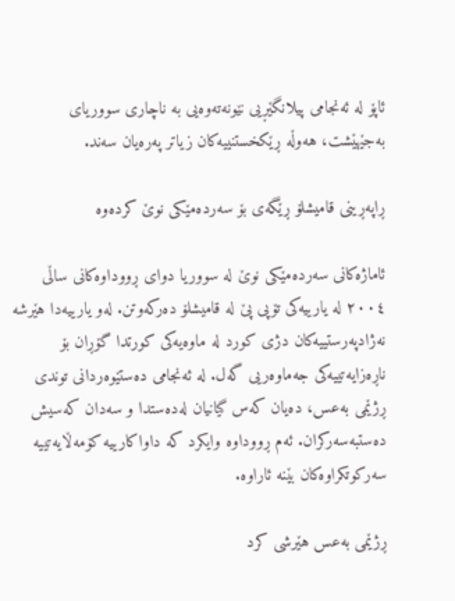ئاپۆ لە ئەنجامی پیلانگێڕیی نێونەتەوەیی بە ناچاری سووریای بەجێهێشت، هەوڵە ڕێکخستنییەکان زیاتر پەرەیان سەند.

ڕاپەڕینی قامیشلۆ ڕێگەی بۆ سەردەمێکی نوێ کردەوە

ئاماژەکانی سەردەمێکی نوێ لە سووریا دوای ڕووداوەکانی ساڵی ٢٠٠٤ لە یارییەکی تۆپی پێ لە قامیشلۆ دەرکەوتن. لەو یارییەدا هێرشە نەژادپەرستییەکان دژی کورد لە ماوەیەکی کورتدا گۆڕان بۆ ناڕەزایەتییەکی جەماوەریی گەل. لە ئەنجامی دەستێوەردانی توندی ڕژێمی بەعس، دەیان کەس گیانیان لەدەستدا و سەدان کەسیش دەستبەسەرکران. ئەم ڕووداوە وایکرد کە داواکارییە کۆمەڵایەتییە سەرکوتکراوەکان بێنە ئاراوە.

ڕژێمی بەعس هێرشی کرد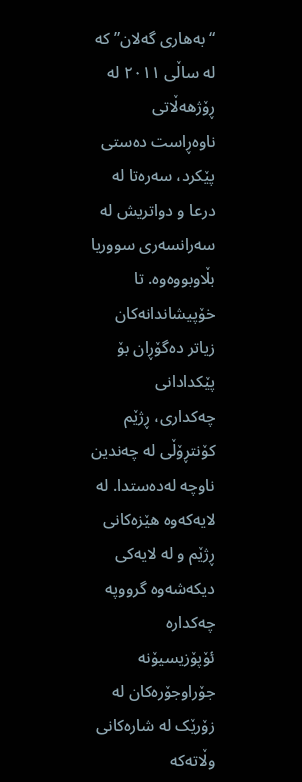“بەهاری گەلان” کە لە ساڵی ٢٠١١ لە ڕۆژهەڵاتی ناوەڕاست دەستی پێکرد، سەرەتا لە درعا و دواتریش لە سەرانسەری سووریا بڵاوبووەوە. تا خۆپیشاندانەکان زیاتر دەگۆڕان بۆ پێکدادانی چەکداری، ڕژێم کۆنتڕۆڵی لە چەندین ناوچە لەدەستدا. لە لایەکەوە هێزەکانی ڕژێم و لە لایەکی دیکەشەوە گرووپە چەکدارە ئۆپۆزیسیۆنە جۆراوجۆرەکان لە زۆرێک لە شارەکانی وڵاتەکە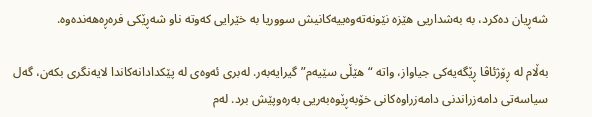شەڕیان دەکرد، بە بەشداریی هێزە نێونەتەوەییەکانیش سووریا بە خێرایی کەوتە ناو شەڕێکی فرەڕەهەندەوە.

بەڵام لە ڕۆژئاڤا ڕێگەیەکی جیاواز، واتە “هێڵی سێیەم” گیرایەبەر. لەبری ئەوەی لە پێکدادانەکاندا لایەنگری بکەن، گەل سیاسەتی دامەزراندنی دامەزراوەکانی خۆبەڕێوەبەریی بەرەوپێش برد. لەم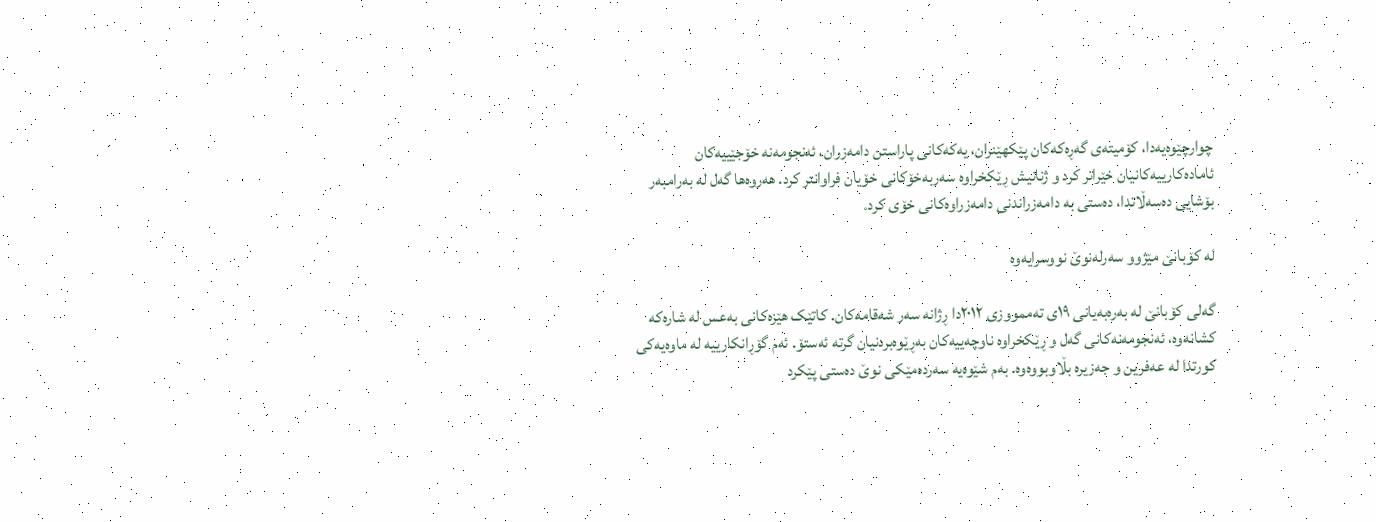چوارچێوەیەدا، کۆمیتەی گەڕەکەکان پێکهێنران، یەکەکانی پاراستن دامەزران، ئەنجومەنە خۆجێییەکان ئامادەکارییەکانیان خێراتر کرد و ژنانیش ڕێکخراوە سەربەخۆکانی خۆیان فراوانتر کرد. هەروەها گەل لە بەرامبەر بۆشایی دەسەڵاتدا، دەستی بە دامەزراندنی دامەزراوەکانی خۆی کرد.

لە کۆبانێ مێژوو سەرلەنوێ نووسرایەوە

گەلی کۆبانێ لە بەرەبەیانی ١٩ی تەممووزی ٢٠١٢دا ڕژانە سەر شەقامەکان. کاتێک هێزەکانی بەعس لە شارەکە کشانەوە، ئەنجومەنەکانی گەل و ڕێکخراوە ناوچەییەکان بەڕێوەبردنیان گرتە ئەستۆ. ئەم گۆڕانکارییە لە ماوەیەکی کورتدا لە عەفرین و جەزیرە بڵاوبووەوە. بەم شێوەیە سەردەمێکی نوێ دەستی پێکرد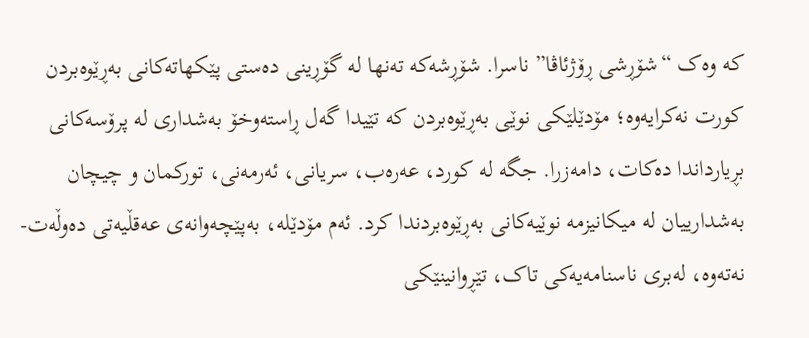کە وەک “شۆڕشی ڕۆژئاڤا” ناسرا. شۆڕشەکە تەنها لە گۆڕینی دەستی پێکهاتەکانی بەڕێوەبردن کورت نەکرایەوە؛ مۆدێلێکی نوێی بەڕێوەبردن کە تێیدا گەل ڕاستەوخۆ بەشداری لە پرۆسەکانی بڕیارداندا دەکات، دامەزرا. جگە لە کورد، عەرەب، سریانی، ئەرمەنی، تورکمان و چیچان بەشدارییان لە میکانیزمە نوێیەکانی بەڕێوەبردندا کرد. ئەم مۆدێلە، بەپێچەوانەی عەقڵیەتی دەوڵەت-نەتەوە، لەبری ناسنامەیەکی تاک، تێڕوانینێکی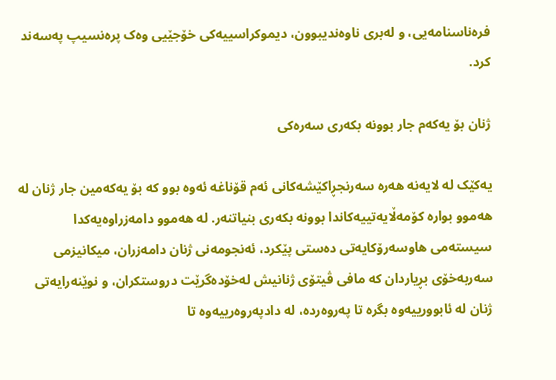فرەناسنامەیی، و لەبری ناوەندیبوون، دیموکراسییەکی خۆجێیی وەک پرەنسیپ پەسەند کرد.

ژنان بۆ یەکەم جار بوونە بکەری سەرەکی

یەکێک لە لایەنە هەرە سەرنجڕاکێشەکانی ئەم قۆناغە ئەوە بوو کە بۆ یەکەمین جار ژنان لە هەموو بوارە کۆمەڵایەتییەکاندا بوونە بکەری بنیاتنەر. لە هەموو دامەزراوەیەکدا سیستەمی هاوسەرۆکایەتی دەستی پێکرد، ئەنجومەنی ژنان دامەزران، میکانیزمی سەربەخۆی بڕیاردان کە مافی ڤیتۆی ژنانیش لەخۆدەگرێت دروستکران، و نوێنەرایەتی ژنان لە ئابوورییەوە بگرە تا پەروەردە، لە دادپەروەرییەوە تا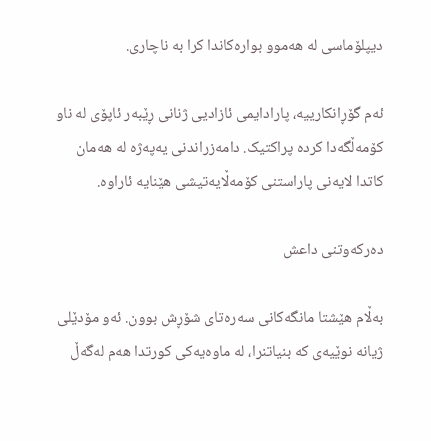دیپلۆماسی لە هەموو بوارەکاندا کرا بە ناچاری.

ئەم گۆڕانکارییە، پارادایمی ئازادیی ژنانی ڕێبەر ئاپۆی لە ناو کۆمەڵگەدا کردە پراکتیک. دامەزراندنی یەپەژە لە هەمان کاتدا لایەنی پاراستنی کۆمەڵایەتیشی هێنایە ئاراوە.

دەرکەوتنی داعش

بەڵام هێشتا مانگەکانی سەرەتای شۆڕش بوون. ئەو مۆدێلی ژیانە نوێیەی کە بنیاتنرا، لە ماوەیەکی کورتدا هەم لەگەڵ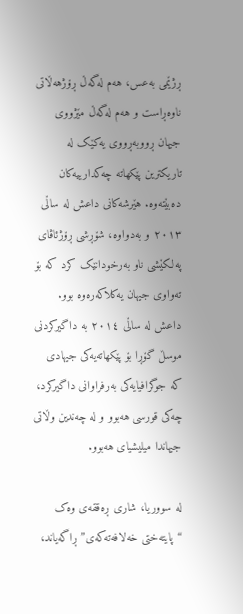ڕژێمی بەعس، هەم لەگەڵ ڕۆژهەڵاتی ناوەڕاست و هەم لەگەڵ مێژووی جیهان ڕووبەڕووی یەکێک لە تاریکترین پێکهاتە چەکدارییەکان دەبێتەوە. هێرشەکانی داعش لە ساڵی ٢٠١٣ و بەدواوە، شۆڕشی ڕۆژئاڤای پەلکێشی ناو بەرخودانێک کرد کە بۆ تەواوی جیهان یەکلاکەرەوە بوو. داعش لە ساڵی ٢٠١٤ بە داگیرکردنی موسڵ گۆڕا بۆ پێکهاتەیەکی جیهادی کە جوگرافیایەکی بەرفراوانی داگیرکرد، چەکی قورسی هەبوو و لە چەندین وڵاتی جیهاندا میلیشیای هەبوو.

لە سووریا، شاری ڕەققەی وەک “پایتەختی خەلافەتەکەی” ڕاگەیاند،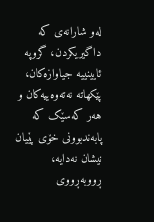لەو شارانەی کە داگیریکردن، گروپە ئایینییە جیاوازەکان، پێکهاتە نەتەوەییەکان و هەر کەسێک کە پابەندبوونی خۆی پێیان نیشان نەدایە، ڕووبەڕووی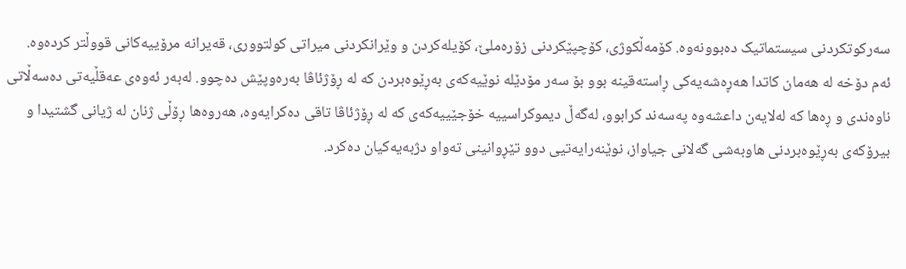سەرکوتکردنی سیستماتیک دەبوونەوە. کۆمەڵکوژی، کۆچپێکردنی زۆرەملێ، کۆیلەکردن و وێرانکردنی میراتی کولتووری، قەیرانە مرۆییەکانی قووڵتر کردەوە. ئەم دۆخە لە هەمان کاتدا هەڕەشەیەکی ڕاستەقینە بوو بۆ سەر مۆدێلە نوێیەکەی بەڕێوەبردن کە لە ڕۆژئاڤا بەرەوپێش دەچوو. لەبەر ئەوەی عەقڵیەتی دەسەڵاتی ناوەندی و ڕەها کە لەلایەن داعشەوە پەسەند کرابوو، لەگەڵ دیموکراسییە خۆجێییەکەی کە لە ڕۆژئاڤا تاقی دەکرایەوە، هەروەها ڕۆڵی ژنان لە ژیانی گشتیدا و بیرۆکەی بەڕێوەبردنی هاوبەشی گەلانی جیاواز، نوێنەرایەتیی دوو تێڕوانینی تەواو دژبەیەکیان دەکرد.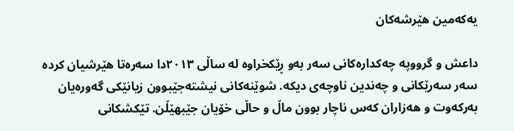یەکەمین هێرشەکان

داعش و گرووپە چەکدارەکانی سەر بەو ڕێکخراوە لە ساڵی ٢٠١٣دا سەرەتا هێرشیان کردە سەر سەرێکانی و چەندین ناوچەی دیکە. شوێنەکانی نیشتەجێبوون زیانێکی گەورەیان بەرکەوت و هەزاران کەس ناچار بوون ماڵ و حاڵی خۆیان جێبهێڵن. تێکشکانی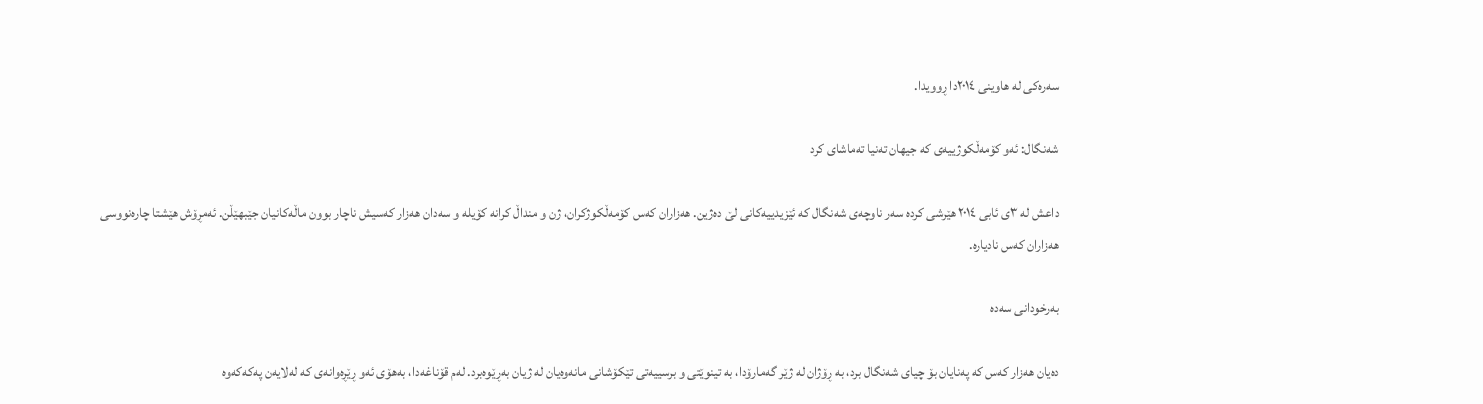سەرەکی لە هاوینی ٢٠١٤دا ڕوویدا.

شەنگال: ئەو کۆمەڵکوژییەی کە جیهان تەنیا تەماشای کرد

داعش لە ٣ی ئابی ٢٠١٤ هێرشی کردە سەر ناوچەی شەنگال کە ئێزیدییەکانی لێ دەژین. هەزاران کەس کۆمەڵکوژکران، ژن و منداڵ کرانە کۆیلە و سەدان هەزار کەسیش ناچار بوون ماڵەکانیان جێبهێڵن. ئەمڕۆش هێشتا چارەنووسی هەزاران کەس نادیارە.

بەرخودانی سەدە

دەیان هەزار کەس کە پەنایان بۆ چیای شەنگال برد، بە ڕۆژان لە ژێر گەمارۆدا، بە تینوێتی و برسییەتی تێکۆشانی مانەوەیان لە ژیان بەڕێوەبرد. لەم قۆناغەدا، بەهۆی ئەو ڕێڕەوانەی کە لەلایەن پەکەکەوە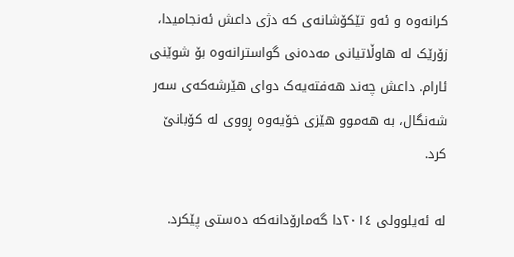کرانەوە و ئەو تێکۆشانەی کە دژی داعش ئەنجامیدا، زۆرێک لە هاوڵاتیانی مەدەنی گواسترانەوە بۆ شوێنی ئارام. داعش چەند هەفتەیەک دوای هێرشەکەی سەر شەنگال، بە هەموو هێزی خۆیەوە ڕووی لە کۆبانێ کرد.

لە ئەیلوولی ٢٠١٤دا گەمارۆدانەکە دەستی پێکرد.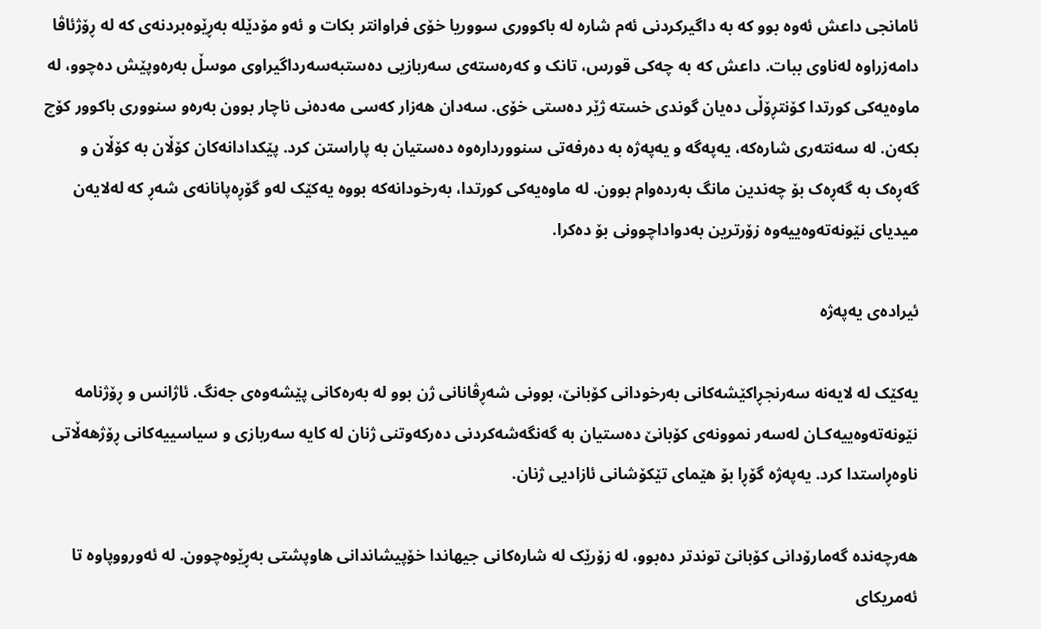ئامانجی داعش ئەوە بوو کە بە داگیرکردنی ئەم شارە لە باکووری سووریا خۆی فراوانتر بکات و ئەو مۆدێلە بەڕێوەبردنەی کە لە ڕۆژئاڤا دامەزراوە لەناوی ببات. داعش کە بە چەکی قورس، تانک و کەرەستەی سەربازیی دەستبەسەرداگیراوی موسڵ بەرەوپێش دەچوو، لە ماوەیەکی کورتدا کۆنتڕۆڵی دەیان گوندی خستە ژێر دەستی خۆی. سەدان هەزار کەسی مەدەنی ناچار بوون بەرەو سنووری باکوور کۆچ بکەن. لە سەنتەری شارەکە، یەپەگە و یەپەژە بە دەرفەتی سنووردارەوە دەستیان بە پاراستن کرد. پێکدادانەکان کۆڵان بە کۆڵان و گەڕەک بە گەڕەک بۆ چەندین مانگ بەردەوام بوون. لە ماوەیەکی کورتدا، بەرخودانەکە بووە یەکێک لەو گۆڕەپانانەی شەڕ کە لەلایەن میدیای نێونەتەوەییەوە زۆرترین بەدواداچوونی بۆ دەکرا.

ئیرادەی یەپەژە

یەکێک لە لایەنە سەرنجڕاکێشەکانی بەرخودانی کۆبانێ، بوونی شەڕڤانانی ژن بوو لە بەرەکانی پێشەوەی جەنگ. ئاژانس و ڕۆژنامە نێونەتەوەییەکـان لەسەر نموونەی کۆبانێ دەستیان بە گەنگەشەکردنی دەرکەوتنی ژنان لە کایە سەربازی و سیاسییەکانی ڕۆژهەڵاتی ناوەڕاستدا کرد. یەپەژە گۆڕا بۆ هێمای تێکۆشانی ئازادیی ژنان.

هەرچەندە گەمارۆدانی کۆبانێ توندتر دەبوو، لە زۆرێک لە شارەکانی جیهاندا خۆپیشاندانی هاوپشتی بەڕێوەچوون. لە ئەورووپاوە تا ئەمریکای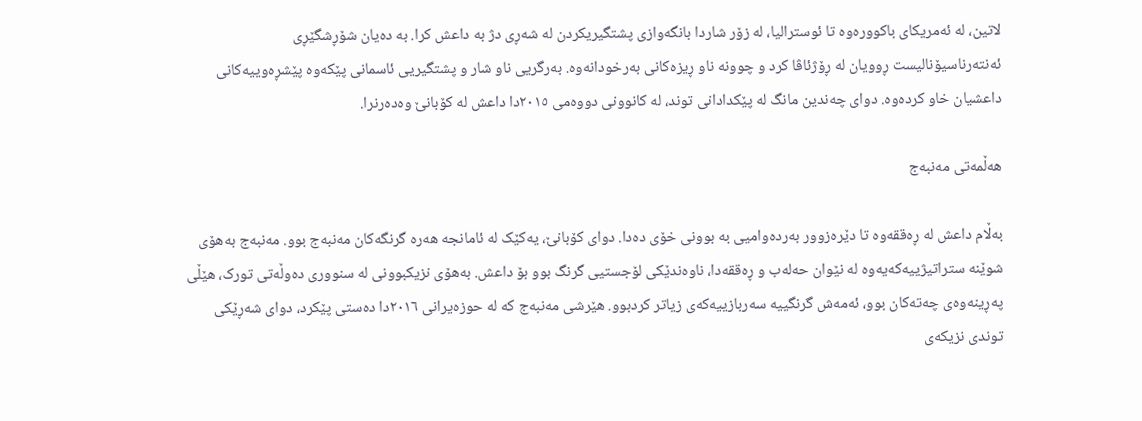لاتین، لە ئەمریکای باکوورەوە تا ئوسترالیا، لە زۆر شاردا بانگەوازی پشتگیریکردن لە شەڕی دژ بە داعش کرا. بە دەیان شۆڕشگێڕی ئەنتەرناسیۆنالیست ڕوویان لە ڕۆژئاڤا کرد و چوونە ناو ڕیزەکانی بەرخودانەوە. بەرگریی ناو شار و پشتگیریی ئاسمانی پێکەوە پێشڕەوییەکانی داعشیان خاو کردەوە. دوای چەندین مانگ لە پێکدادانی توند، لە کانوونی دووەمی ٢٠١٥دا داعش لە کۆبانێ وەدەرنرا.

هەڵمەتی مەنبەج

بەڵام داعش لە ڕەققەوە تا دێرەزوور بەردەوامیی بە بوونی خۆی دەدا. دوای کۆبانێ، یەکێک لە ئامانجە هەرە گرنگەکان مەنبەج بوو. مەنبەج بەهۆی شوێنە ستراتیژییەکەیەوە لە نێوان حەلەب و ڕەققەدا، ناوەندێکی لۆجستیی گرنگ بوو بۆ داعش. بەهۆی نزیکبوونی لە سنووری دەوڵەتی تورک، هێڵی پەڕینەوەی چەتەکان بوو، ئەمەش گرنگییە سەربازییەکەی زیاتر کردبوو. هێرشی مەنبەج کە لە حوزەیرانی ٢٠١٦دا دەستی پێکرد، دوای شەڕێکی توندی نزیکەی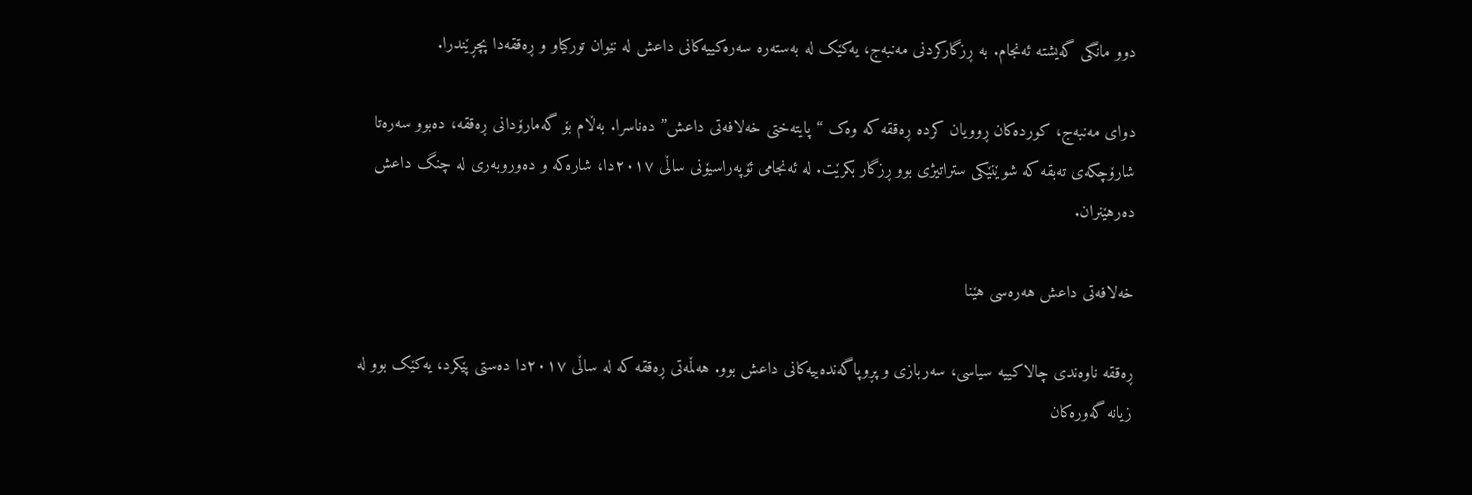دوو مانگی گەیشتە ئەنجام. بە ڕزگارکردنی مەنبەج، یەکێک لە بەستەرە سەرەکییەکانی داعش لە نێوان تورکیاو و ڕەققەدا پچڕێندرا.

دوای مەنبەج، کوردەکان ڕوویان کردە ڕەققە کە وەک “پایتەختی خەلافەتی داعش” دەناسرا. بەڵام بۆ گەمارۆدانی ڕەققە، دەبوو سەرەتا شارۆچکەی تەبقە کە شوێنێکی ستراتیژی بوو ڕزگار بکرێت. لە ئەنجامی ئۆپەراسیۆنی ساڵی ٢٠١٧دا، شارەکە و دەوروبەری لە چنگ داعش دەرهێنران.

خەلافەتی داعش هەرەسی هێنا

ڕەققە ناوەندی چالاکییە سیاسی، سەربازی و پڕوپاگەندەییەکانی داعش بوو. هەڵمەتی ڕەققە کە لە ساڵی ٢٠١٧دا دەستی پێکرد، یەکێک بوو لە زیانە گەورەکان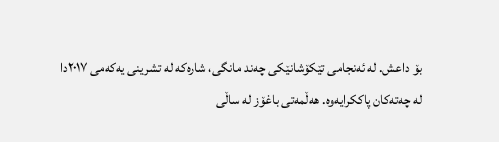بۆ داعش. لە ئەنجامی تێکۆشانێکی چەند مانگی، شارەکە لە تشرینی یەکەمی ٢٠١٧دا لە چەتەکان پاککرایەوە. هەڵمەتی باغۆز لە ساڵی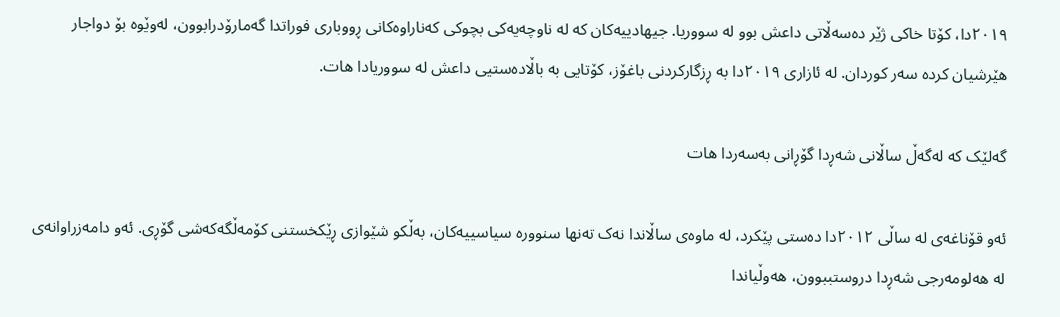٢٠١٩دا، کۆتا خاکی ژێر دەسەڵاتی داعش بوو لە سووریا. جیهادییەکان کە لە ناوچەیەکی بچوکی کەناراوەکانی ڕووباری فوراتدا گەمارۆدرابوون، لەوێوە بۆ دواجار هێرشیان کردە سەر کوردان. لە ئازاری ٢٠١٩دا بە ڕزگارکردنی باغۆز، کۆتایی بە باڵادەستیی داعش لە سووریادا هات.

گەلێک کە لەگەڵ ساڵانی شەڕدا گۆڕانی بەسەردا هات

ئەو قۆناغەی لە ساڵی ٢٠١٢دا دەستی پێکرد، لە ماوەی ساڵاندا نەک تەنها سنوورە سیاسییەکان، بەڵکو شێوازی ڕێکخستنی کۆمەڵگەکەشی گۆڕی. ئەو دامەزراوانەی لە هەلومەرجی شەڕدا دروستببوون، هەوڵیاندا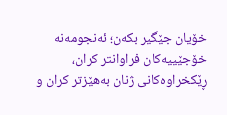خۆیان جێگیر بکەن؛ ئەنجومەنە خۆجێییەکان فراوانتر کران، ڕێکخراوەکانی ژنان بەهێزتر کران و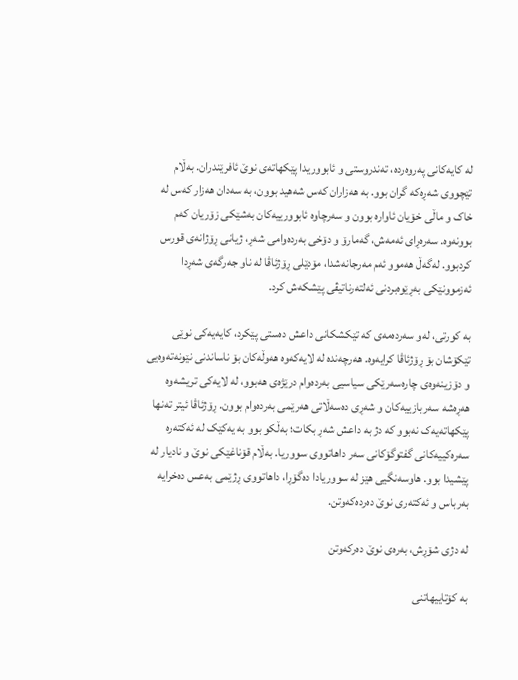لە کایەکانی پەروەردە، تەندروستی و ئابووریدا پێکهاتەی نوێ ئافرێندران. بەڵام تێچووی شەڕەکە گران بوو. بە هەزاران کەس شەهید بوون، بە سەدان هەزار کەس لە خاک و ماڵی خۆیان ئاوارە بوون و سەرچاوە ئابوورییەکان بەشێکی زۆریان کەم بوونەوە. سەرەڕای ئەمەش، گەمارۆ و دۆخی بەردەوامی شەڕ، ژیانی ڕۆژانەی قورس کردبوو. لەگەڵ هەموو ئەم مەرجانەشدا، مۆدێلی ڕۆژئاڤا لە ناو جەرگەی شەڕدا ئەزموونێکی بەڕێوەبردنی ئەلتەرناتیڤی پێشکەش کرد.

بە کورتی، لەو سەردەمەی کە تێکشکانی داعش دەستی پێکرد، کایەیەکی نوێی تێکۆشان بۆ ڕۆژئاڤا کرایەوە. هەرچەندە لە لایەکەوە هەوڵەکان بۆ ناساندنی نێونەتەوەیی و دۆزینەوەی چارەسەرێکی سیاسیی بەردەوام درێژەی هەبوو، لە لایەکی تریشەوە هەڕەشە سەربازییەکان و شەڕی دەسەڵاتی هەرێمی بەردەوام بوون. ڕۆژئاڤا ئیتر تەنها پێکهاتەیەک نەبوو کە دژ بە داعش شەڕ بکات؛ بەڵکو بوو بە یەکێک لە ئەکتەرە سەرەکییەکانی گفتوگۆکانی سەر داهاتووی سووریا. بەڵام قۆناغێکی نوێ و نادیار لە پێشیدا بوو. هاوسەنگیی هێز لە سووریادا دەگۆڕا، داهاتووی ڕژێمی بەعس دەخرایە بەرباس و ئەکتەری نوێ دەردەکەوتن.

لە دژی شۆڕش، بەرەی نوێ دەرکەوتن

بە کۆتاییهاتنی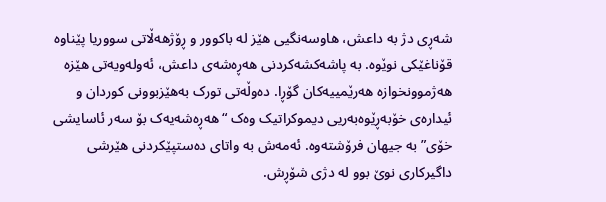شەڕی دژ بە داعش، هاوسەنگیی هێز لە باکوور و ڕۆژهەڵاتی سووریا پێناوە قۆناغێکی نوێوە. بە پاشەکشەکردنی هەڕەشەی داعش، ئەولەویەتی هێزە هەژموونخوازە هەرێمییەکان گۆڕا. دەوڵەتی تورک بەهێزبوونی کوردان و ئیدارەی خۆبەڕێوەبەریی دیموکراتیک وەک “هەڕەشەیەک بۆ سەر ئاسایشی خۆی” بە جیهان فرۆشتەوە. ئەمەش بە واتای دەستپێکردنی هێرشی داگیرکاری نوێ بوو لە دژی شۆڕش.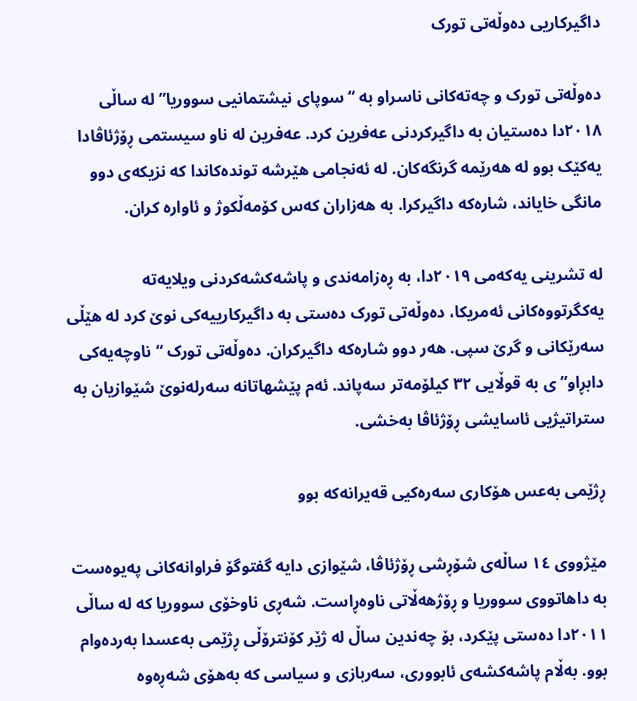داگیرکاریی دەوڵەتی تورک

دەوڵەتی تورک و چەتەکانی ناسراو بە “سوپای نیشتمانیی سووریا” لە ساڵی ٢٠١٨دا دەستیان بە داگیرکردنی عەفرین کرد. عەفرین لە ناو سیستمی ڕۆژئاڤادا یەکێک بوو لە هەرێمە گرنگەکان. لە ئەنجامی هێرشە توندەکاندا کە نزیکەی دوو مانگی خایاند، شارەکە داگیرکرا. بە هەزاران کەس کۆمەڵکوژ و ئاوارە کران.

لە تشرینی یەکەمی ٢٠١٩دا، بە ڕەزامەندی و پاشەکشەکردنی ویلایەتە یەکگرتووەکانی ئەمریکا، دەوڵەتی تورک دەستی بە داگیرکارییەکی نوێ کرد لە هێڵی سەرێکانی و گرێ سپی. هەر دوو شارەکە داگیرکران. دەوڵەتی تورک “ناوچەیەکی دابڕاو”ی بە قوڵایی ٣٢ کیلۆمەتر سەپاند. ئەم پێشهاتانە سەرلەنوێ شێوازیان بە ستراتیژیی ئاسایشی ڕۆژئاڤا بەخشی.

ڕژێمی بەعس هۆکاری سەرەکیی قەیرانەکە بوو

مێژووی ١٤ ساڵەی شۆڕشی ڕۆژئاڤا، شێوازی دایە گفتوگۆ فراوانەکانی پەیوەست بە داهاتووی سووریا و ڕۆژهەڵاتی ناوەڕاست. شەڕی ناوخۆی سووریا کە لە ساڵی ٢٠١١دا دەستی پێکرد، بۆ چەندین ساڵ لە ژێر کۆنترۆڵی ڕژێمی بەعسدا بەردەوام بوو. بەڵام پاشەکشەی ئابووری، سەربازی و سیاسی کە بەهۆی شەڕەوە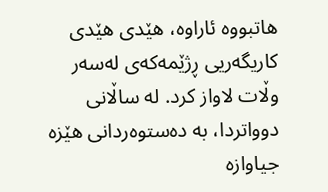هاتبووە ئاراوە، هێدی هێدی کاریگەریی ڕژێمەکەی لەسەر وڵات لاواز کرد. لە ساڵانی دوواتردا، بە دەستوەردانی هێزە جیاوازە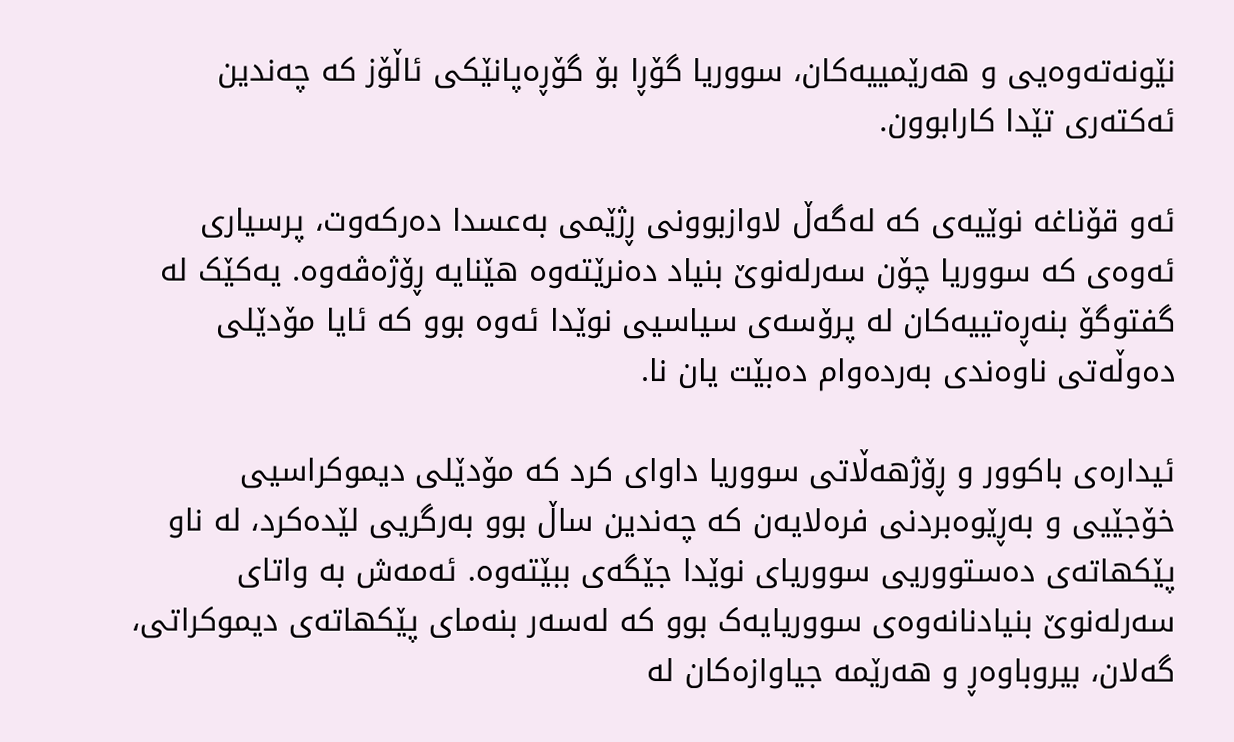نێونەتەوەیی و هەرێمییەکان، سووریا گۆڕا بۆ گۆڕەپانێکی ئاڵۆز کە چەندین ئەکتەری تێدا کارابوون.

ئەو قۆناغە نوێیەی کە لەگەڵ لاوازبوونی ڕژێمی بەعسدا دەرکەوت، پرسیاری ئەوەی کە سووریا چۆن سەرلەنوێ بنیاد دەنرێتەوە هێنایە ڕۆژەڤەوە. یەکێک لە گفتوگۆ بنەڕەتییەکان لە پرۆسەی سیاسیی نوێدا ئەوە بوو کە ئایا مۆدێلی دەوڵەتی ناوەندی بەردەوام دەبێت یان نا.

ئیدارەی باکوور و ڕۆژهەڵاتی سووریا داوای کرد کە مۆدێلی دیموکراسیی خۆجێیی و بەڕێوەبردنی فرەلایەن کە چەندین ساڵ بوو بەرگریی لێدەکرد، لە ناو پێکهاتەی دەستووریی سووریای نوێدا جێگەی ببێتەوە. ئەمەش بە واتای سەرلەنوێ بنیادنانەوەی سووریایەک بوو کە لەسەر بنەمای پێکهاتەی دیموکراتی، گەلان، بیروباوەڕ و هەرێمە جیاوازەکان لە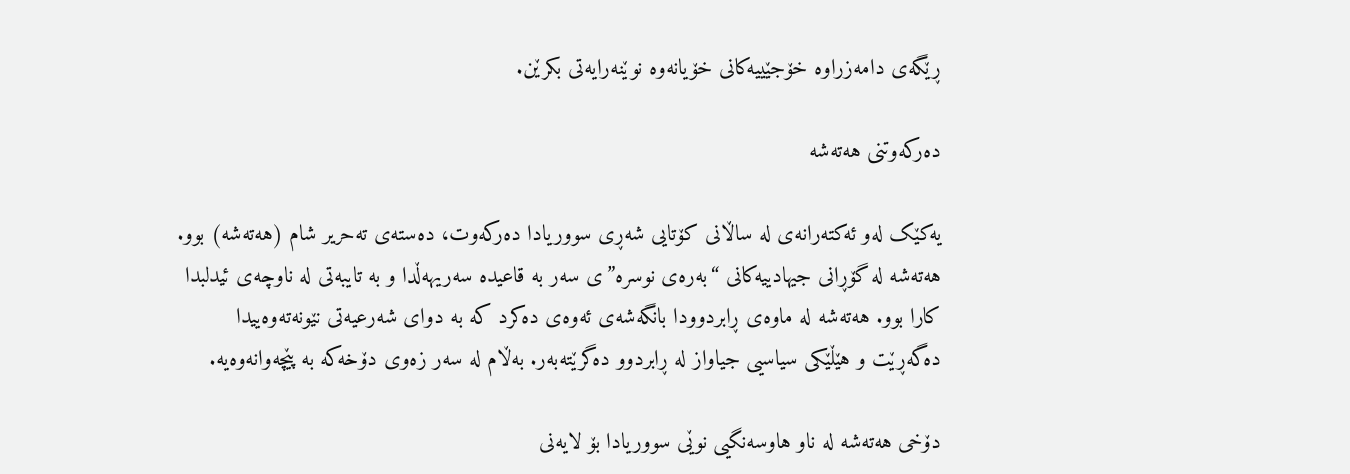ڕێگەی دامەزراوە خۆجێییەکانی خۆیانەوە نوێنەرایەتی بکرێن.

دەرکەوتنی هەتەشە

یەکێک لەو ئەکتەرانەی لە ساڵانی کۆتایی شەڕی سووریادا دەرکەوت، دەستەی تەحریر شام (هەتەشە) بوو. هەتەشە لە گۆڕانی جیهادییەکانی “بەرەی نوسرە”ی سەر بە قاعیدە سەریهەڵدا و بە تایبەتی لە ناوچەی ئیدلبدا کارا بوو. هەتەشە لە ماوەی ڕابردوودا بانگەشەی ئەوەی دەکرد کە بە دوای شەرعیەتی نێونەتەوەییدا دەگەڕێت و هێڵێکی سیاسیی جیاواز لە ڕابردوو دەگرێتەبەر. بەڵام لە سەر زەوی دۆخەکە بە پێچەوانەوەیە.

دۆخی هەتەشە لە ناو هاوسەنگیی نوێی سووریادا بۆ لایەنی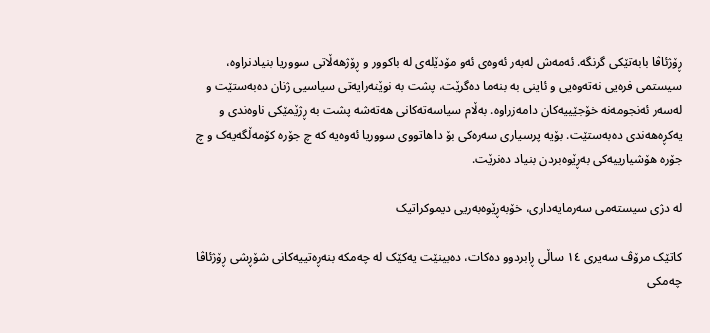ڕۆژئاڤا بابەتێکی گرنگە. ئەمەش لەبەر ئەوەی ئەو مۆدێلەی لە باکوور و ڕۆژهەڵاتی سووریا بنیادنراوە، سیستمی فرەیی نەتەوەیی و ئاینی بە بنەما دەگرێت، پشت بە نوێنەرایەتی سیاسیی ژنان دەبەستێت و لەسەر ئەنجومەنە خۆجێییەکان دامەزراوە. بەڵام سیاسەتەکانی هەتەشە پشت بە ڕژێمێکی ناوەندی و یەکڕەهەندی دەبەستێت. بۆیە پرسیاری سەرەکی بۆ داهاتووی سووریا ئەوەیە کە چ جۆرە کۆمەڵگەیەک و چ جۆرە هۆشیارییەکی بەڕێوەبردن بنیاد دەنرێت.

لە دژی سیستەمی سەرمایەداری، خۆبەڕێوەبەریی دیموکراتیک

کاتێک مرۆڤ سەیری ١٤ ساڵی ڕابردوو دەکات، دەبینێت یەکێک لە چەمکە بنەڕەتییەکانی شۆڕشی ڕۆژئاڤا چەمکی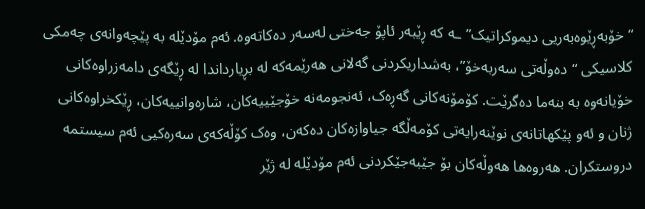“خۆبەڕێوەبەریی دیموکراتیک”ـە کە ڕێبەر ئاپۆ جەختی لەسەر دەکاتەوە. ئەم مۆدێلە بە پێچەوانەی چەمکی کلاسیکی “دەوڵەتی سەربەخۆ”، بەشداریکردنی گەلانی هەرێمەکە لە بڕیارداندا لە ڕێگەی دامەزراوەکانی خۆیانەوە بە بنەما دەگرێت. کۆمۆنەکانی گەڕەک، ئەنجومەنە خۆجێییەکان، شارەوانییەکان، ڕێکخراوەکانی ژنان و ئەو پێکهاتانەی نوێنەرایەتی کۆمەڵگە جیاوازەکان دەکەن، وەک کۆڵەکەی سەرەکیی ئەم سیستمە دروستکران. هەروەها هەوڵەکان بۆ جێبەجێکردنی ئەم مۆدێلە لە ژێر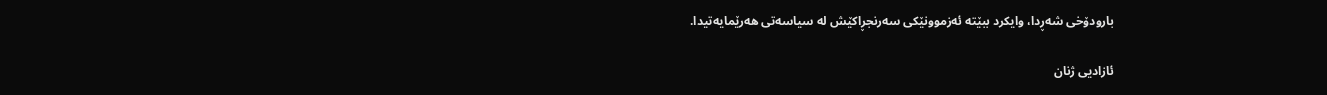بارودۆخی شەڕدا، وایکرد ببێتە ئەزموونێکی سەرنجڕاکێش لە سیاسەتی هەرێمایەتیدا.

ئازادیی ژنان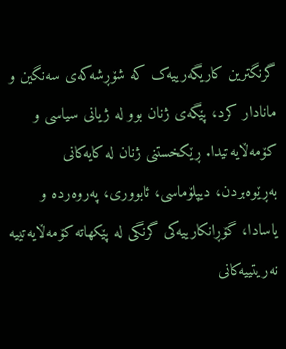گرنگترین کاریگەرییەک کە شۆڕشەکەی سەنگین و مانادار کرد، پێگەی ژنان بوو لە ژیانی سیاسی و کۆمەڵایەتیدا. ڕێکخستنی ژنان لە کایەکانی بەڕێوەبردن، دیپلۆماسی، ئابووری، پەروەردە و یاسادا، گۆڕانکارییەکی گرنگی لە پێکهاتە کۆمەڵایەتییە نەریتییەکانی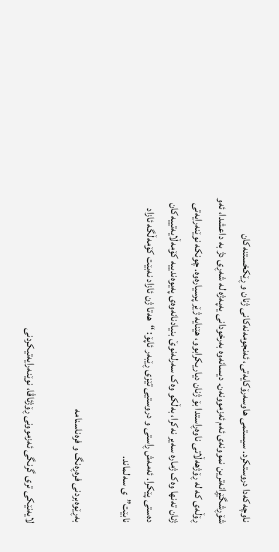ناوچەکەدا دروستکرد. سیستمی هاوسەرۆکایەتی، ئەنجومەنەکانی ژنان و ڕێکخستنەکان شۆڕشگێڕانەترین نموونەی ئەم ئەزموونەن. دیسانەوە بەرخودانی یەپەژە لە شەڕی دژ بە داعشدا، ئەو ڕۆڵەی کە لە ڕۆژهەڵاتی ناوەڕاستدا بۆ ژنان دیاریکرابوو، هێنایە ژێر پرسیارەوە. چونکە نوێنەرایەتی ژنان تەنها وەک ژمارە سەیر نەکرا، بەڵکو وەک سەرلەنوێ بنیادنانەوەی پەیوەندییە کۆمەڵایەتییەکان دەستی پێکرا. ئەمەش ڕاستی و دروستیی تێزی ڕێبەر ئاپۆ: “هەتا ژن ئازاد نەبێت کۆمەڵگە ئازاد نابێت”ی سەلماند.

بەڕێوەبردنی فرەڕەنگ و فرەناسنامە

لایەنێکی تری گرنگی ئەزموونی ڕۆژئاڤا، نوێنەرایەتیکردنی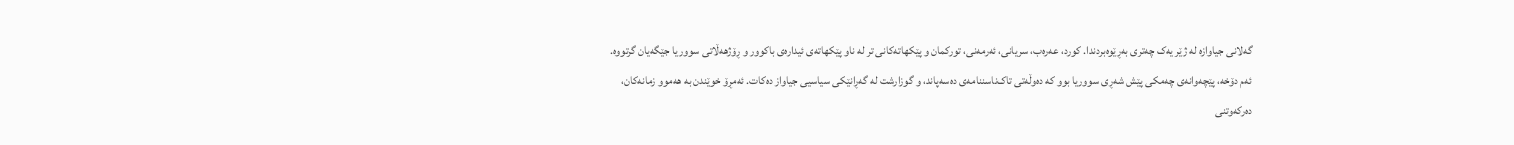گەلانی جیاوازە لە ژێر یەک چەتری بەڕێوەبردندا. کورد، عەرەب، سریانی، ئەرمەنی، تورکمان و پێکهاتەکانی تر لە ناو پێکهاتەی ئیدارەی باکوور و ڕۆژهەڵاتی سووریا جێگەیان گرتووە. ئەم دۆخە، پێچەوانەی چەمکی پێش شەڕی سووریا بوو کە دەوڵەتی تاک‌ناسننامەی دەسەپاند، و گوزارشت لە گەڕانێکی سیاسیی جیاواز دەکات. ئەمڕۆ خوێندن بە هەموو زمانەکان، دەرکەوتنی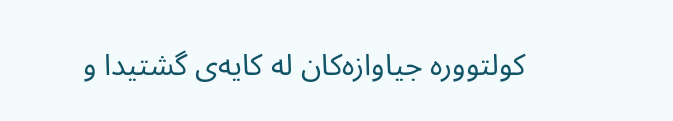کولتوورە جیاوازەکان لە کایەی گشتیدا و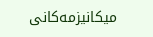میکانیزمەکانی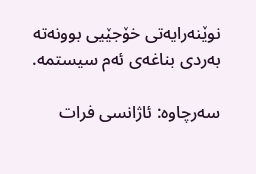نوێنەرایەتی خۆجێیی بوونەتە بەردی بناغەی ئەم سیستمە.

سەرچاوە: ئاژانسی فرات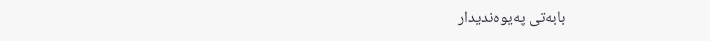بابەتی پەیوەندیدار